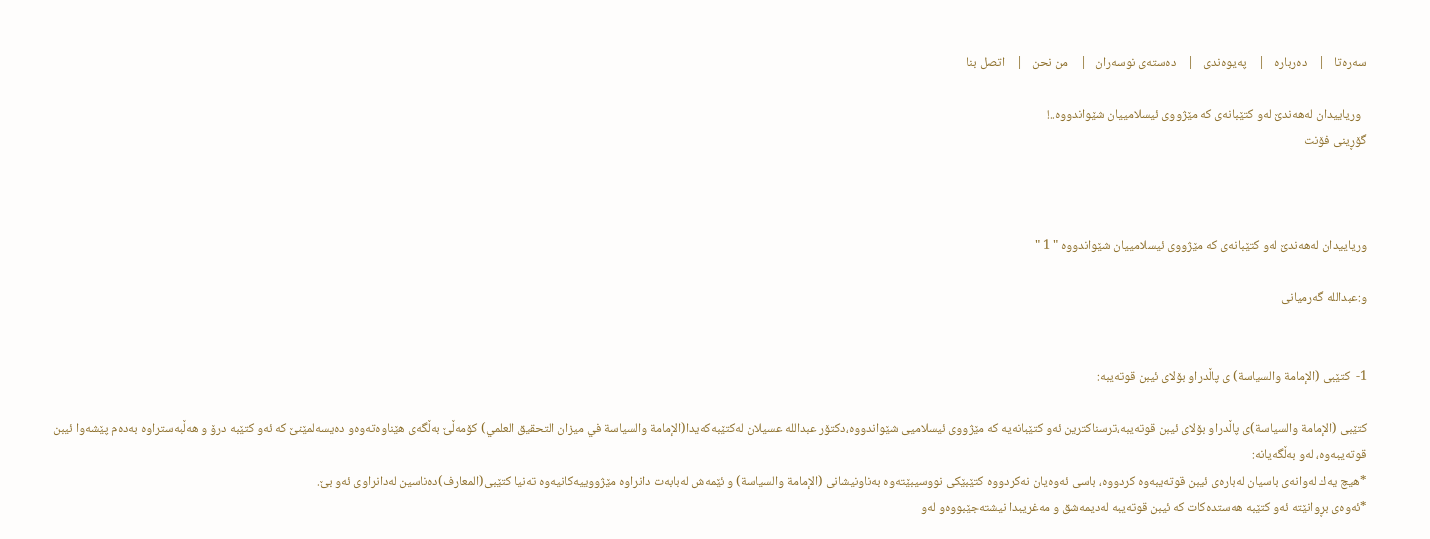سەرەتا   |    دەربارە   |    پەیوەندی   |    دەستەی نوسەران   |    من نحن   |    اتصل بنا

  وریاییدان له‌هه‌ندێ له‌و كتێبانه‌ى كه‌ مێژووى ئیسلامیيان شێواندووه..!
گۆڕینی فۆنت



وریاییدان له‌هه‌ندێ له‌و كتێبانه‌ى كه‌ مێژووى ئیسلامیيان شێواندووه " 1 "

و:عبدالله گه‌رمیانى


1-  كتێبی (الإمامة والسياسة) ى پاڵدراو بۆلاى ئیبن قوته‌یبه‌:

كتێبی (الإمامة والسياسة)ى پاڵدراو بۆلای ئیبن قوته‌یبه‌،ترسناكترین ئه‌و كتێبانه‌یه‌ كه‌ مێژووی ئیسلامیی شێواندووه‌،دكتۆر عبدالله عسیلان له‌كتێبه‌كه‌یدا(الإمامة والسياسة في ميزان التحقيق العلمي) كۆمه‌ڵێ به‌ڵگه‌ى هێناوه‌ته‌وه‌و ده‌یسه‌لمێنێ كه‌ ئه‌و كتێبه‌ درۆ و هه‌ڵبه‌ستراوه‌ به‌ده‌م پێشه‌وا ئیبن قوته‌یبه‌وه‌، له‌و به‌ڵگه‌یانه‌:
*هیچ یه‌ك له‌وانه‌ى باسیان له‌باره‌ى ئیبن قوته‌یبه‌وه‌ كردووه‌، باسی ئه‌وه‌یان نه‌كردووه‌ كتێبێكى نووسیبێته‌وه‌ به‌ناونیشانى (الإمامة والسياسة) و ئێمه‌ش له‌بابه‌ت دانراوه‌ مێژووییه‌كانیه‌وه‌ ته‌نیا كتێبی(المعارف)ده‌ناسین له‌دانراوى ئه‌و بێ.
*ئه‌وه‌ى بڕوانێته‌ ئه‌و كتێبه‌ هه‌ستده‌كات كه‌ ئیبن قوته‌یبه‌ له‌دیمه‌شق و مه‌غریبدا نیشته‌جێبووه‌و له‌و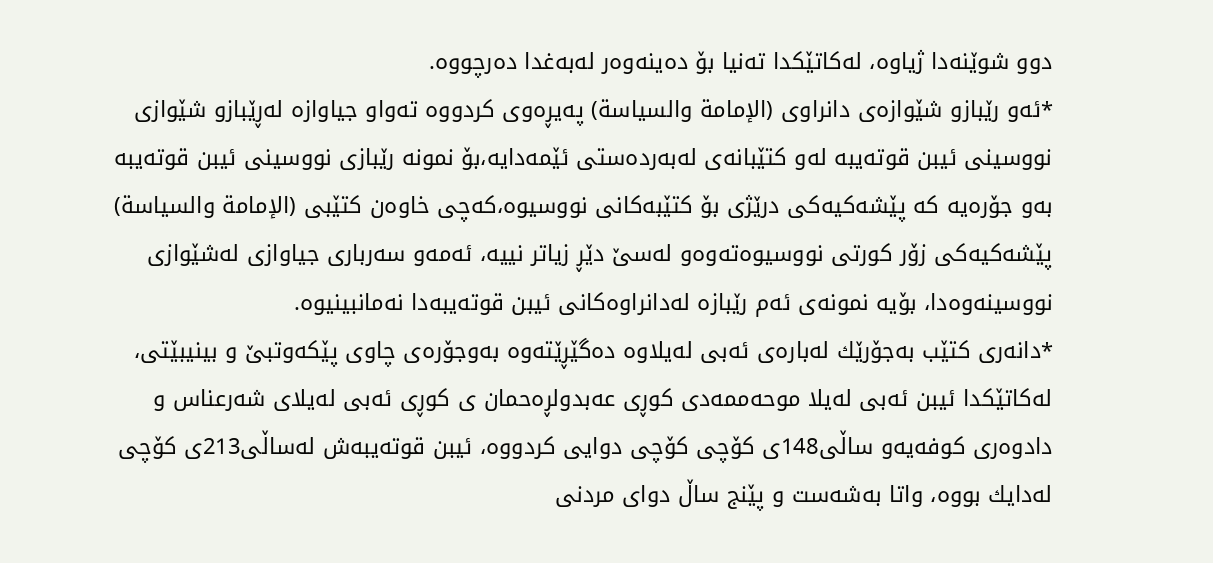دوو شوێنه‌دا ژیاوه‌، له‌كاتێكدا ته‌نیا بۆ ده‌ینه‌وه‌ر له‌به‌غدا ده‌رچووه‌.
*ئه‌و رێبازو شێوازه‌ى دانراوى (الإمامة والسياسة) په‌یڕه‌وی كردووه‌ ته‌واو جیاوازه‌ له‌ڕێبازو شێوازی نووسینی ئیبن قوته‌یبه‌ له‌و كتێبانه‌ی له‌به‌رده‌ستی ئێمه‌دایه‌،بۆ نمونه‌ رێبازی نووسینی ئیبن قوته‌یبه‌ به‌و جۆره‌یه‌ كه‌ پێشه‌كیه‌كی درێژی بۆ كتێبه‌كانی نووسیوه‌،كه‌چی خاوه‌ن كتێبی (الإمامة والسياسة) پێشه‌كیه‌كى زۆر كورتى نووسیوه‌ته‌وه‌و له‌سێ دێڕ زیاتر نییه‌، ئه‌مه‌و سه‌ربارى جیاوازى له‌شێوازى نووسینه‌وه‌دا، بۆیه‌ نمونه‌ى ئه‌م رێبازه‌ له‌دانراوه‌كانى ئیبن قوته‌یبه‌دا نه‌مانبینیوه‌.
*دانه‌رى كتێب به‌جۆرێك له‌باره‌ى ئه‌بی له‌یلاوه‌ ده‌گێڕێته‌وه‌ به‌وجۆره‌ى چاوى پێكه‌وتبێ و بینیبێتى، له‌كاتێكدا ئیبن ئه‌بی له‌یلا موحه‌ممه‌دى كوڕى عه‌بدولڕه‌حمان ى كوڕى ئه‌بی له‌یلاى شه‌رعناس و دادوه‌رى كوفه‌یه‌و ساڵى148ى كۆچى كۆچى دوایى كردووه‌، ئیبن قوته‌یبه‌ش له‌ساڵى213ى كۆچى له‌دایك بووه‌، واتا به‌شه‌ست و پێنج ساڵ دواى مردنى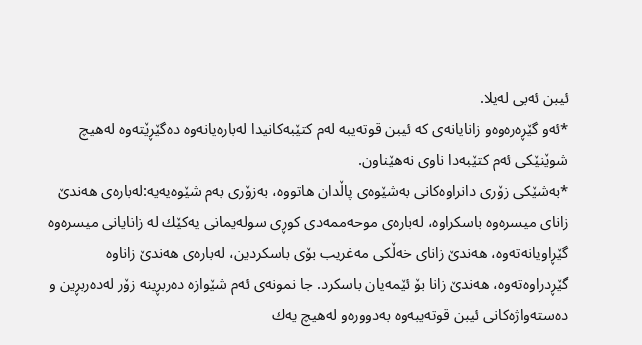ئیبن ئه‌بی له‌یلا.
*ئه‌و گێڕه‌ره‌وه‌و زانایانه‌ى كه‌ ئیبن قوته‌یبه‌ له‌م كتێبه‌كانیدا له‌باره‌یانه‌وه‌ ده‌گێڕێته‌وه‌ له‌هیچ شوێنێكى ئه‌م كتێبه‌دا ناوى نه‌هێناون.
*به‌شێكى زۆرى دانراوه‌كانى به‌شێوه‌ى پاڵدان هاتووه‌، به‌زۆری به‌م شێوه‌یه‌یه‌:له‌باره‌ى هه‌ندێ زاناى میسره‌وه‌ باسكراوه‌، له‌باره‌ى موحه‌ممه‌دى كوڕى سوله‌یمانى یه‌كێك له‌ زانایانى میسره‌وه‌ گێڕاویانه‌ته‌وه‌، هه‌ندێ زاناى خه‌ڵكى مه‌غریب بۆى باسكردین، له‌باره‌ى هه‌ندێ زاناوه‌ گێڕدراوه‌ته‌وه‌، هه‌ندێ زانا بۆ ئێمه‌یان باسكرد. جا نمونه‌ى ئه‌م شێوازه‌ ده‌ربڕینه‌ زۆر له‌ده‌ربڕین و ده‌سته‌واژه‌كانى ئیبن قوته‌یبه‌وه‌ به‌دووره‌و له‌هیچ یه‌ك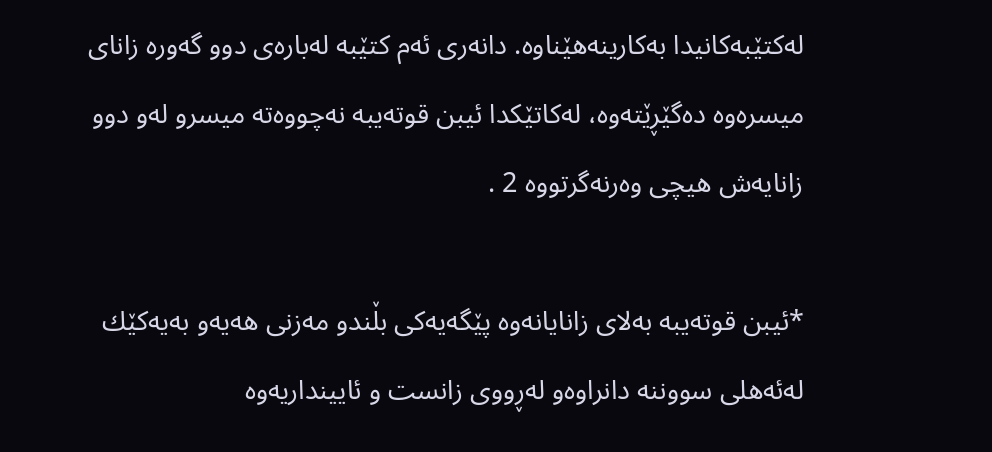له‌كتێبه‌كانیدا به‌كارینه‌هێناوه‌. دانه‌رى ئه‌م كتێبه‌ له‌باره‌ى دوو گه‌وره‌ زاناى میسره‌وه‌ ده‌گێڕێته‌وه‌، له‌كاتێكدا ئیبن قوته‌یبه‌ نه‌چووه‌ته‌ میسرو له‌و دوو زانایه‌ش هیچى وه‌رنه‌گرتووه‌ 2 .

*ئیبن قوته‌یبه‌ به‌لاى زانایانه‌وه‌ پێگه‌یه‌كى بڵندو مه‌زنى هه‌یه‌و به‌یه‌كێك له‌ئه‌هلى سووننه‌ دانراوه‌و له‌ڕووى زانست و ئایینداریه‌وه‌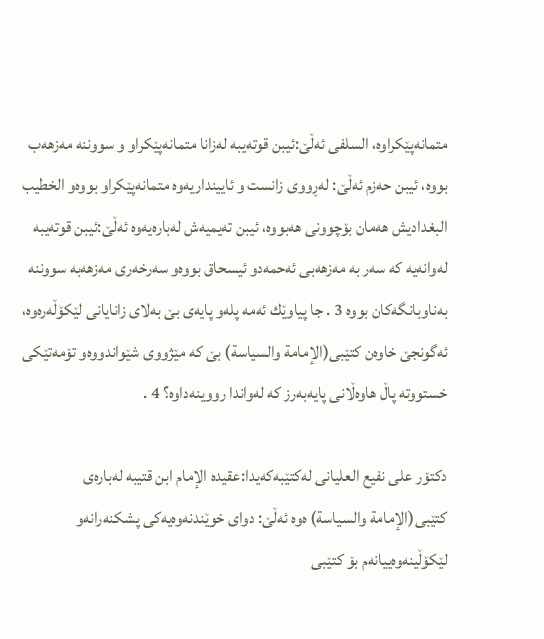متمانه‌پێكراوه‌، السلفی ئه‌ڵێ:ئیبن قوته‌یبه‌ له‌زانا متمانه‌پێكراو و سووننه‌ مه‌زهه‌ب بووه‌، ئیبن حه‌زم ئه‌ڵێ: له‌ڕووى زانست و ئایینداریه‌وه‌ متمانه‌پێكراو بووه‌و الخطيب البغداديش هه‌مان بۆچوونى هه‌بووه‌، ئیبن ته‌یمیه‌ش له‌باره‌یه‌وه‌ ئه‌ڵێ:ئیبن قوته‌یبه‌ له‌وانه‌یه‌ كه‌ سه‌ر به‌ مه‌زهه‌بی ئه‌حمه‌دو ئیسحاق بووه‌و سه‌رخه‌رى مه‌زهه‌به‌ سووننه‌ به‌ناوبانگه‌كان بووه‌ 3 . جا پیاوێك ئه‌مه‌ پله‌و پایه‌ى بێ به‌لاى زانایانى لێكۆڵه‌ره‌وه‌، ئه‌گونجێ خاوه‌ن كتێبی(الإمامة والسياسة) بێ كه‌ مێژووى شێواندووه‌و تۆمه‌تێكى خستووته‌ پاڵ هاوه‌ڵانى پایه‌به‌رز كه‌ له‌واندا رووینه‌داوه‌؟ 4 .

دكتۆر علی نفیع العلیانی له‌كتێبه‌كه‌یدا:عقیده‌ الإمام ابن قتیبه‌ له‌باره‌ى كتێبی(الإمامة والسياسة) ه‌وه‌ ئه‌ڵێ: دواى خوێندنه‌وه‌یه‌كى پشكنه‌رانه‌و لێكۆڵینه‌وه‌ییانه‌م بۆ كتێبی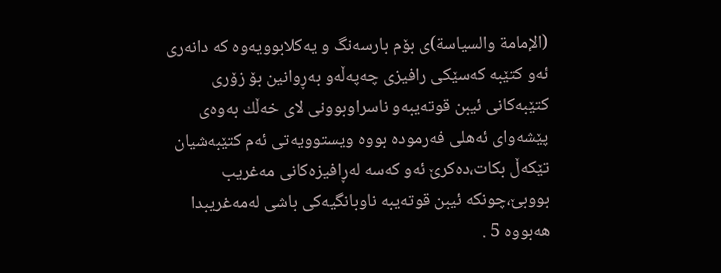(الإمامة والسياسة)ی بۆم بارسه‌نگ و یه‌كلابوویه‌وه‌ كه‌ دانه‌ری ئه‌و كتێبه‌ كه‌سێكی رافیزی چه‌په‌ڵه‌و به‌ڕوانین بۆ زۆری كتێبه‌كانی ئیبن قوته‌یبه‌و ناسراوبوونی لای خه‌ڵك به‌وه‌ی پێشه‌وای ئه‌هلی فه‌رموده‌ بووه‌ ویستوویه‌تی ئه‌م كتێبه‌شیان تێكه‌ڵ بكات،ده‌كرێ ئه‌و كه‌سه‌ له‌ڕافیزه‌كانی مه‌غریب بووبێ،چونكه‌ ئیبن قوته‌یبه‌ ناوبانگیه‌كی باشی له‌مه‌غریبدا هه‌بووه 5 .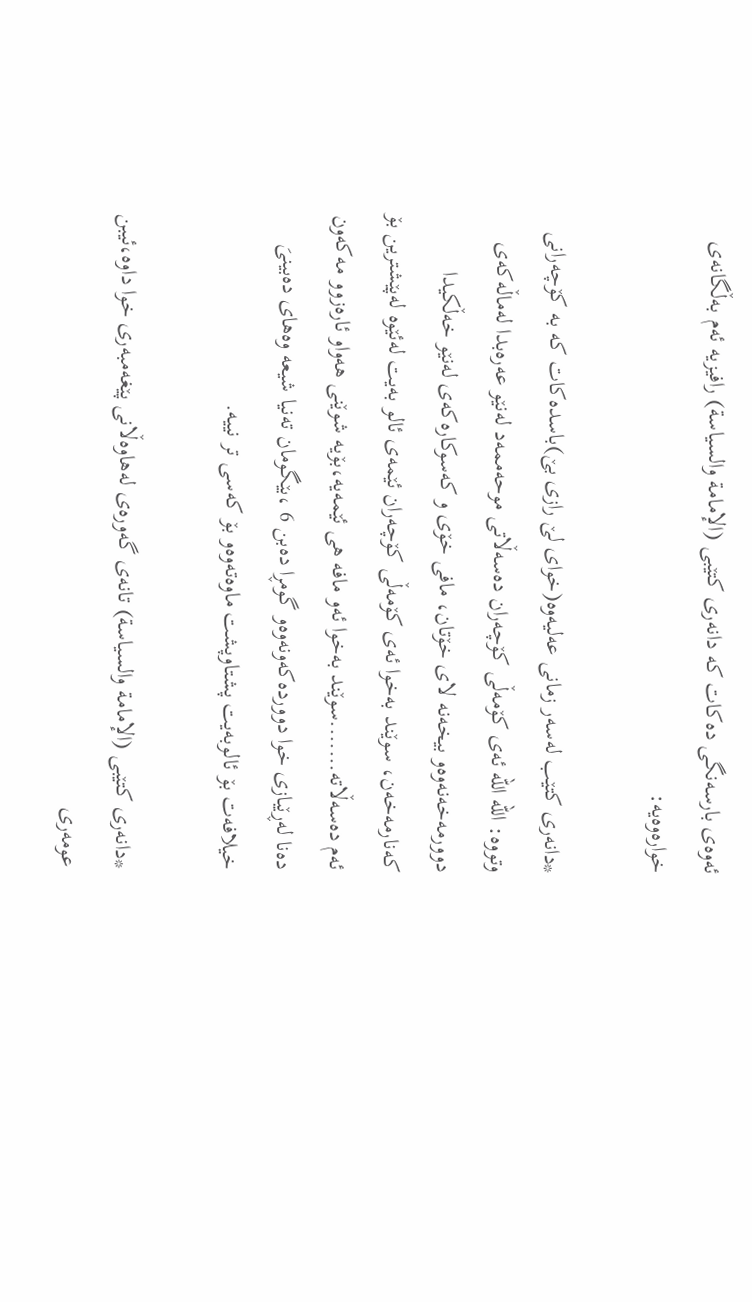ئه‌وه‌ى بارسه‌نگى ده‌كات كه‌ دانه‌رى كتێبی (الإمامة والسياسة) رافیزیه‌ ئه‌م به‌ڵگانه‌ى خواره‌وه‌یه‌:

*دانه‌رى كتێب له‌سه‌ر زمانی عه‌لیه‌وه‌(خواى لێ رازى بێ)باسده‌كات كه‌ به‌ كۆچه‌رانى وتووه‌: الله الله ئه‌ى كۆمه‌ڵى كۆچه‌ران ده‌سه‌ڵاتى موحه‌ممه‌د له‌نێو عه‌ره‌بدا له‌ماڵه‌كه‌ى دوورمه‌خه‌نه‌وه‌و بیخه‌نه‌ لاى خۆتان، مافى خۆى و كه‌سوكاره‌كه‌ى له‌نێو خه‌ڵكیدا كه‌نارمه‌خه‌ن، سوێند به‌خوا ئه‌ى كۆمه‌ڵى كۆچه‌ران ئێمه‌ى ئالو به‌یت له‌ئێوه‌ له‌پێشترین بۆ ئه‌م ده‌سه‌ڵاته‌.......سوێند به‌خوا ئه‌و مافه‌ هى ئێمه‌یه‌،بۆیه‌ شوێنى هه‌واو ئاره‌زوو مه‌كه‌ون ده‌نا له‌ڕێبازى خوا دوورده‌كه‌ونه‌وه‌و گومڕا ده‌بن 6 ،بێگومان ته‌نیا شیعه‌ وه‌هاى ده‌بینىَ خیلافه‌ت بۆ ئالوبه‌یت پشتاوپشت ماوه‌ته‌وه‌و بۆ كه‌سی تر نییه‌.

*دانه‌رى كتێبی (الإمامة والسياسة) تانه‌ی گه‌وره‌ى له‌هاوه‌ڵانى پێغه‌مبه‌رى خوا داوه‌،ئیبن عومه‌رى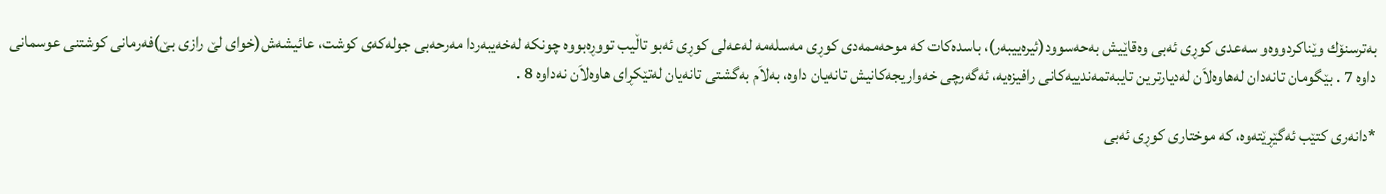به‌ترسنۆك وێناكردووه‌و سه‌عدى كوڕى ئه‌بی وه‌قاێیش به‌حه‌سوود(ئیره‌ییبه‌ر)، باسده‌كات كه‌ موحه‌ممه‌دى كوڕى مه‌سله‌مه‌ له‌عه‌لى كوڕى ئه‌بو تاڵیب تووڕه‌بووه‌ چونكه‌ له‌خه‌یبه‌ردا مه‌رحه‌بی جوله‌كه‌ى كوشت، عائیشه‌ش(خواى لێ رازى بێ)فه‌رمانى كوشتنى عوسمانى داوه‌ 7 . بێگومان تانه‌دان له‌هاوه‌لاَن له‌دیارترین تایبه‌تمه‌ندییه‌كانى رافیزه‌یه‌، ئه‌گه‌رچى خه‌واریجه‌كانیش تانه‌یان داوه‌، به‌لاَم به‌گشتى تانه‌یان له‌تێكڕاى هاوه‌لاَن نه‌داوه‌ 8 .

*دانه‌رى كتێب ئه‌گێڕێته‌وه‌، كه‌ موختارى كوڕى ئه‌بی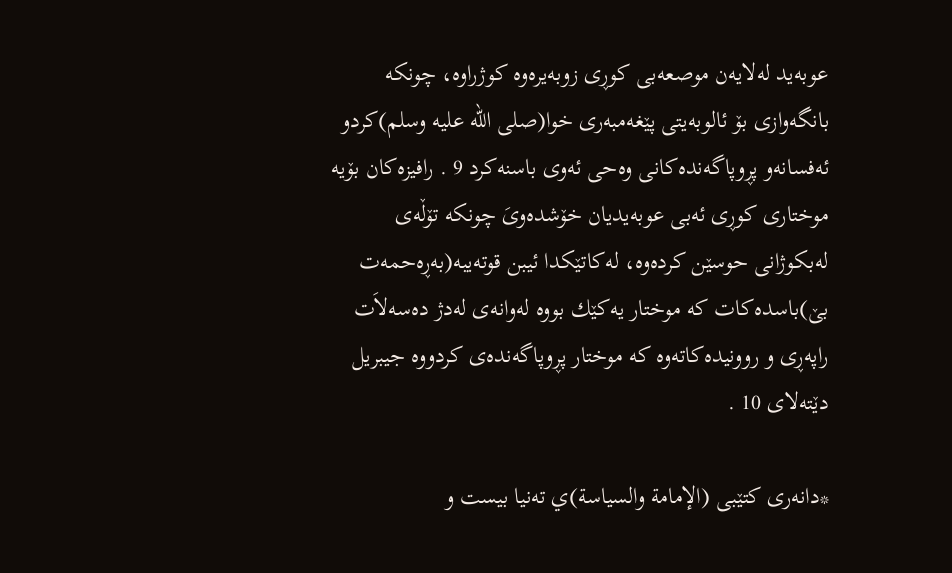عوبه‌ید له‌لایه‌ن موصعه‌بی كوڕى زوبه‌یره‌وه‌ كوژراوه‌، چونكه‌ بانگه‌وازى بۆ ئالوبه‌یتى پێغه‌مبه‌رى خوا(صلی الله علیه وسلم)كردو ئه‌فسانه‌و پڕوپاگه‌نده‌كانى وه‌حى ئه‌وى باسنه‌كرد 9 . رافیزه‌كان بۆیه‌ موختارى كوڕى ئه‌بی عوبه‌یدیان خۆشده‌وىَ چونكه‌ تۆڵه‌ى له‌بكوژانى حوسێن كرده‌وه‌، له‌كاتێكدا ئیبن قوته‌یبه‌(به‌ڕه‌حمه‌ت بێ)باسده‌كات كه‌ موختار یه‌كێك بووه‌ له‌وانه‌ى له‌دژ ده‌سه‌لاَت راپه‌ڕى و روونیده‌كاته‌وه‌ كه‌ موختار پڕوپاگه‌نده‌ى كردووه‌ جیبریل دێته‌لاى 10 .

*دانه‌رى كتێبی (الإمامة والسياسة)ي ته‌نیا بیست و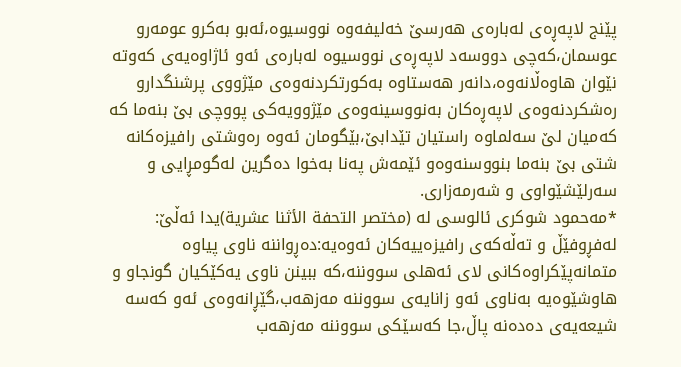پێنج لاپه‌ڕه‌ی له‌باره‌ی هه‌رسێ خه‌لیفه‌وه‌ نووسیوه‌،ئه‌بو به‌كرو عومه‌رو عوسمان،كه‌چی دووسه‌د لاپه‌ڕه‌ی نووسیوه‌ له‌باره‌ی ئه‌و ئاژاوه‌یه‌ی كه‌وته‌ نێوان هاوه‌ڵانه‌وه‌،دانه‌ر هه‌ستاوه‌ به‌كورتكردنه‌وه‌ی مێژووی پرشنگدارو ره‌شكردنه‌وه‌ی لاپه‌ڕه‌كان به‌نووسینه‌وه‌ی مێژوویه‌كی پووچی بێ بنه‌ما كه‌ كه‌میان لێ سه‌لماوه‌ راستیان تێدابێ،بێگومان ئه‌وه‌ ره‌وشتی رافیزه‌كانه‌ شتی بێ بنه‌ما بنووسنه‌وه‌و ئێمه‌ش په‌نا به‌خوا ده‌گرین له‌گومڕایی و سه‌رلێشێواوی و شه‌رمه‌زاری.
*مه‌حمود شوكری ئالوسی له‌ (مختصر التحفة الأثنا عشرية)يدا ئه‌ڵێ: له‌فڕوفێڵ و ته‌ڵه‌كه‌ی رافیزه‌ییه‌كان ئه‌وه‌یه‌:ده‌ڕواننه‌ ناوی پیاوه‌ متمانه‌پێكراوه‌كانی لای ئه‌هلی سووننه‌،كه‌ ببینن ناوی یه‌كێكیان گونجاو و هاوشێوه‌یه‌ به‌ناوی ئه‌و زانایه‌ی سووننه‌ مه‌زهه‌ب،گێڕانه‌وه‌ی ئه‌و كه‌سه‌ شیعه‌یه‌ی ده‌ده‌نه‌ پاڵ،جا كه‌سێكی سووننه‌ مه‌زهه‌ب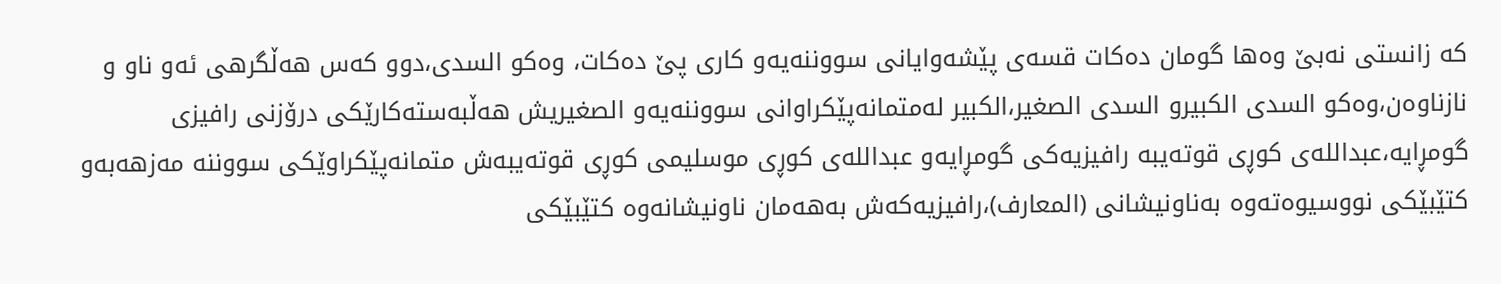كه‌ زانستی نه‌بێ وه‌ها گومان ده‌كات قسه‌ی پێشه‌وایانی سووننه‌یه‌و كاری پێ ده‌كات، وه‌كو السدی،دوو كه‌س هه‌ڵگرهی ئه‌و ناو و نازناوه‌ن،وه‌كو السدی الكبیرو السدی الصغیر،الكبیر له‌متمانه‌پێكراوانی سووننه‌یه‌و الصغیریش هه‌ڵبه‌سته‌كارێكی درۆزنی رافیزی گومڕایه‌،عبدالله‌ی كوڕی قوته‌یبه‌ رافیزیه‌كی گومڕایه‌و عبدالله‌ی كوڕی موسلیمی كوڕی قوته‌یبه‌ش متمانه‌پێكراوێكی سووننه‌ مه‌زهه‌به‌و كتێبێكی نووسیوه‌ته‌وه‌ به‌ناونیشانی (المعارف)،رافیزیه‌كه‌ش به‌هه‌مان ناونیشانه‌وه‌ كتێبێكی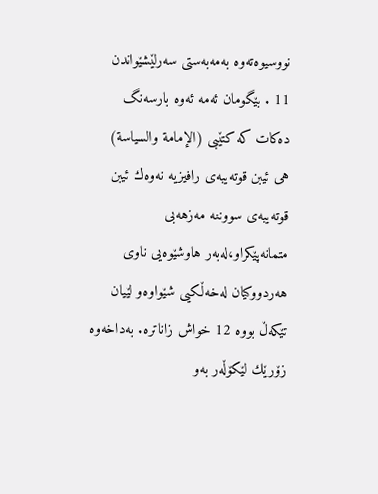نووسیوه‌ته‌وه‌ به‌مه‌به‌ستی سه‌رلێشێواندن 11 . بێگومان ئه‌مه‌ ئه‌وه‌ بارسه‌نگ ده‌كات كه‌ كتێبی (الإمامة والسياسة) هى ئیبن قوته‌یبه‌ى رافیزیه‌ نه‌وه‌ك ئیبن قوته‌یبه‌ى سووننه‌ مه‌زهه‌بی متمانه‌پێكراو،له‌به‌ر هاوشێوه‌یى ناوى هه‌ردووكیان له‌خه‌ڵكیى شێواوه‌و لێیان تێكه‌ڵ بووه‌ 12 خواش زاناتره‌. به‌داخه‌وه‌ زۆرێك لێكۆڵه‌ر به‌و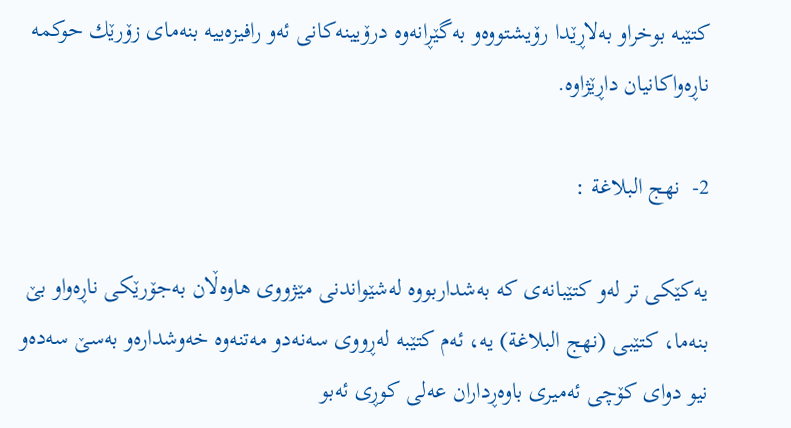كتێبه‌ بوخراو به‌لاڕێدا رۆیشتووه‌و به‌گێڕانه‌وه‌ درۆیینه‌كانى ئه‌و رافیزه‌ییه‌ بنه‌ماى زۆرێك حوكمه‌ ناڕه‌واكانیان داڕێژاوه‌.

2-  نهج البلاغة :

یه‌كێكى تر له‌و كتێبانه‌ى كه‌ به‌شداربووه‌ له‌شێواندنى مێژووى هاوه‌ڵان به‌جۆرێكى ناڕه‌واو بێ بنه‌ما، كتێبی (نهج البلاغة) یه‌، ئه‌م كتێبه‌ له‌ڕووى سه‌نه‌دو مه‌تنه‌وه‌ خه‌وشداره‌و به‌سێ سه‌ده‌و نیو دواى كۆچى ئه‌میرى باوه‌ڕداران عه‌لى كوڕى ئه‌بو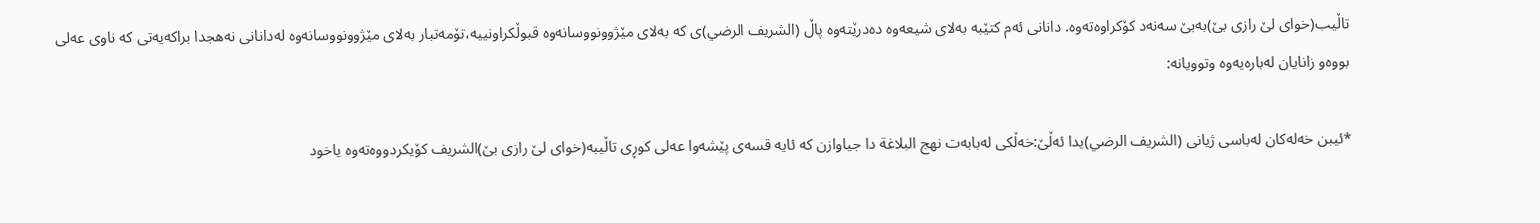تاڵیب(خواى لێ رازى بێ)به‌بێ سه‌نه‌د كۆكراوه‌ته‌وه‌. دانانى ئه‌م كتێبه‌ به‌لاى شیعه‌وه‌ ده‌درێته‌وه‌ پاڵ (الشريف الرضي)ی كه‌ به‌لای مێژوونووسانه‌وه‌ قبوڵكراونییه‌،تۆمه‌تبار به‌لای مێژوونووسانه‌وه‌ له‌دانانی نه‌هجدا براكه‌یه‌تی كه‌ ناوی عه‌لی بووه‌و زانایان له‌باره‌یه‌وه وتوویانه‌‌:

*ئیبن خه‌له‌كان له‌باسی ژیانی (الشريف الرضي)يدا ئه‌ڵێ‌:خه‌ڵكی له‌بابه‌ت نهج البلاغة دا جیاوازن كه‌ ئایه‌ قسه‌ى پێشه‌وا عه‌لى كوڕى تاڵیبه‌(خواى لێ رازى بێ)الشریف كۆیكردووه‌ته‌وه‌ یاخود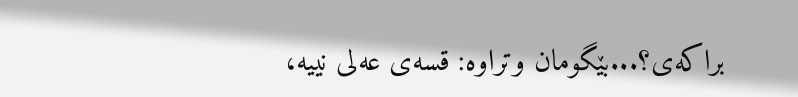براكه‌ى؟...بێگومان وتراوه‌: قسه‌ى عه‌لى نییه‌،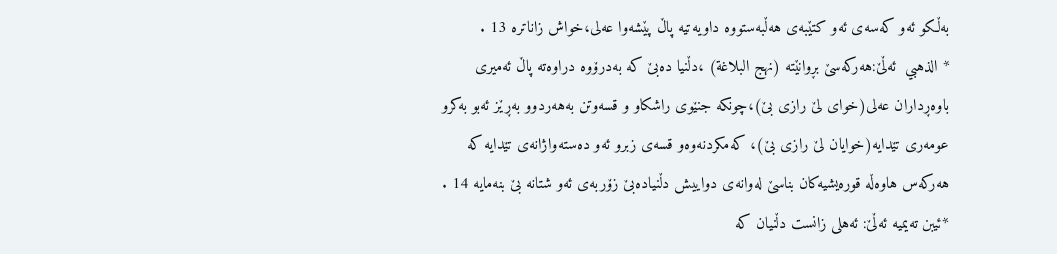به‌ڵكو ئه‌و كه‌سه‌ى ئه‌و كتێبه‌ى هه‌ڵبه‌ستووه‌ داویه‌تیه‌ پاڵ پێشه‌وا عه‌لى،خواش زاناتره‌ 13 .
* الذهبي  ئه‌ڵێ:هه‌ركه‌سێ بڕوانێته‌ (نهج البلاغة) ،دڵنیا ده‌بێ كه‌ به‌درۆوه‌ دراوه‌ته‌ پاڵ ئه‌میرى باوه‌ڕداران عه‌لى(خواى لێ رازى بێ)،چونكه‌ جنێوى راشكاو و قسه‌وتن به‌هه‌ردوو به‌ڕێز ئه‌بو به‌كرو عومه‌رى تێدایه‌(خوایان لێ رازى بێ)، كه‌مكردنه‌وه‌و قسه‌ى زبرو ئه‌و ده‌سته‌واژانه‌ى تێدایه‌ كه‌ هه‌ركه‌س هاوه‌ڵه‌ قوره‌یشیه‌كان بناسێ له‌وانه‌ى دواییش دڵنیاده‌بێ زۆربه‌ى ئه‌و شتانه‌ بێ بنه‌مایه‌ 14 .
*ئیبن ته‌یمیه‌ ئه‌ڵێ: ئه‌هلى زانست دڵنیان كه‌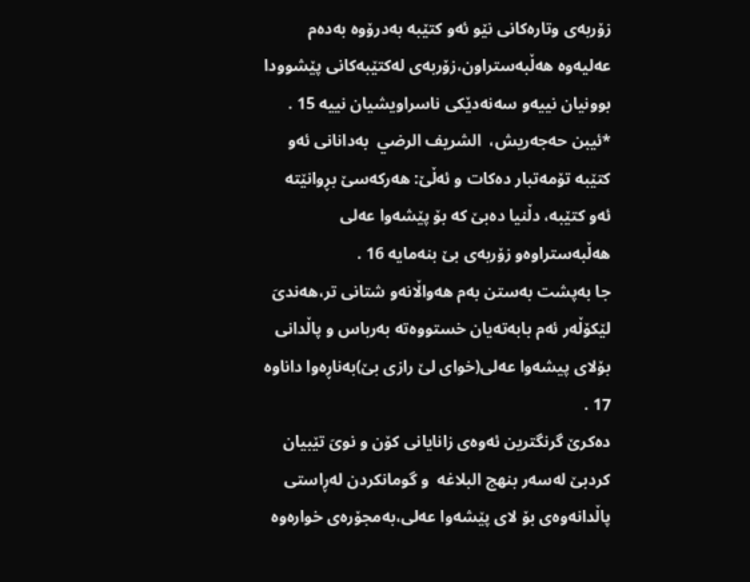زۆربه‌ى وتاره‌كانى نێو ئه‌و كتێبه‌ به‌درۆوه‌ به‌ده‌م عه‌لیه‌وه‌ هه‌ڵبه‌ستراون،زۆربه‌ى له‌كتێبه‌كانى پێشوودا بوونیان نییه‌و سه‌نه‌دێكى ناسراویشیان نییه‌ 15 .
*ئیبن حه‌جه‌ریش،  الشريف الرضي  به‌دانانى ئه‌و كتێبه‌ تۆمه‌تبار ده‌كات و ئه‌ڵێ: هه‌ركه‌سێ بڕوانێته‌ ئه‌و كتێبه‌، دڵنیا ده‌بێ كه‌ بۆ پێشه‌وا عه‌لى هه‌ڵبه‌ستراوه‌و زۆربه‌ى بێ بنه‌مایه‌ 16 .
جا به‌پشت به‌ستن به‌م هه‌واڵانه‌و شتانى تر،هه‌ندىَ لێكۆڵه‌ر ئه‌م بابه‌ته‌یان خستووه‌ته‌ به‌رباس و پاڵدانى بۆلاى پیشه‌وا عه‌لى(خواى لێ رازى بێ)به‌ناڕه‌وا داناوه‌ 17 .
ده‌كرێ گرنگترین ئه‌وه‌ى زانایانى كۆن و نوىَ تێبیان كردبێ له‌سه‌ر بنهج البلاغه‌  و گومانكردن له‌ڕاستى پاڵدانه‌وه‌ى بۆ لاى پێشه‌وا عه‌لى،به‌مجۆره‌ى خواره‌وه‌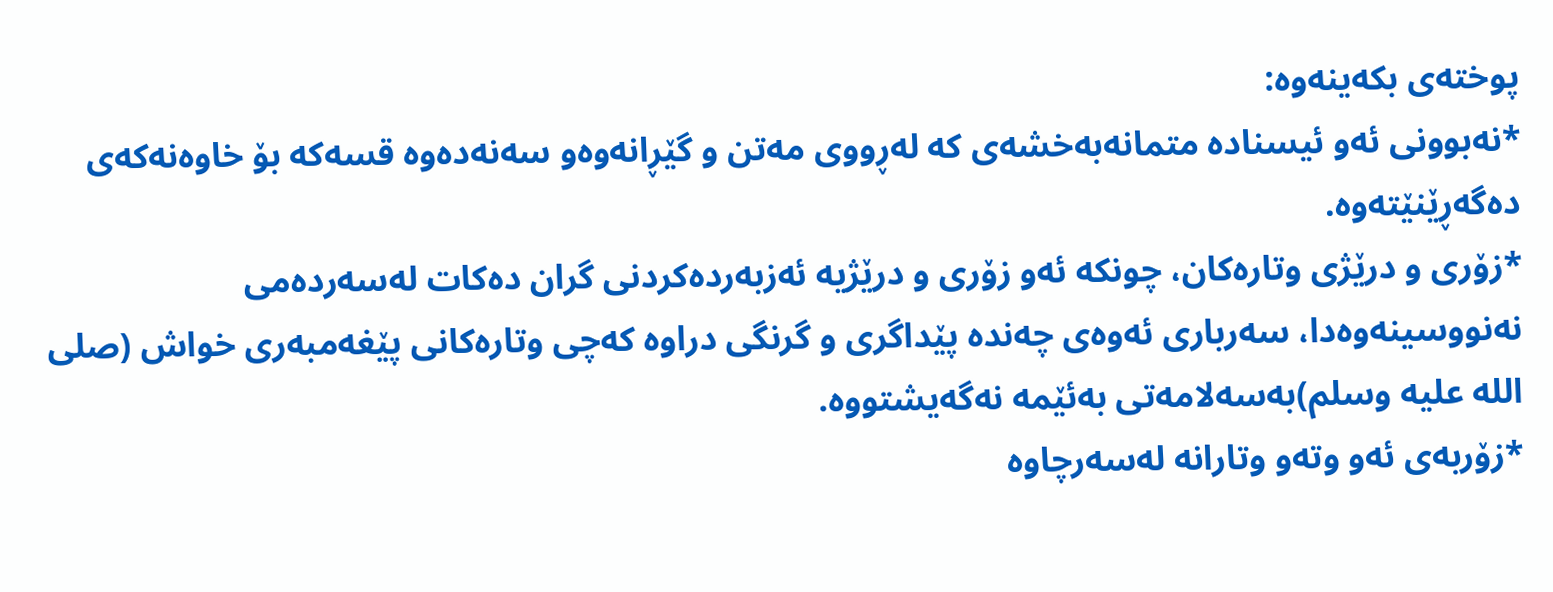پوخته‌ى بكه‌ینه‌وه‌:
*نه‌بوونى ئه‌و ئیسناده‌ متمانه‌به‌خشه‌ى كه‌ له‌ڕووى مه‌تن و گێڕانه‌وه‌و سه‌نه‌ده‌وه‌ قسه‌كه‌ بۆ خاوه‌نه‌كه‌ى ده‌گه‌ڕێنێته‌وه‌.
*زۆرى و درێژى وتاره‌كان، چونكه‌ ئه‌و زۆرى و درێژیه‌ ئه‌زبه‌رده‌كردنى گران ده‌كات له‌سه‌رده‌مى نه‌نووسینه‌وه‌دا، سه‌ربارى ئه‌وه‌ى چه‌نده‌ پێداگرى و گرنگی دراوه‌ كه‌چى وتاره‌كانى پێغه‌مبه‌رى خواش (صلی الله علیه وسلم)به‌سه‌لامه‌تى به‌ئێمه‌ نه‌گه‌یشتووه‌.
*زۆربه‌ى ئه‌و وته‌و وتارانه‌ له‌سه‌رچاوه‌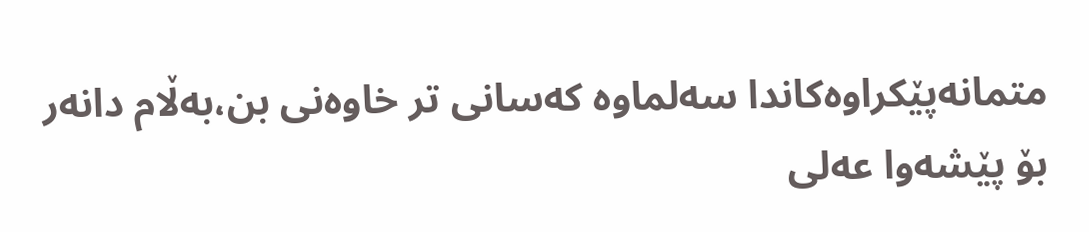متمانه‌پێكراوه‌كاندا سه‌لماوه‌ كه‌سانى تر خاوه‌نى بن،به‌ڵام دانه‌ر بۆ پێشه‌وا عه‌لى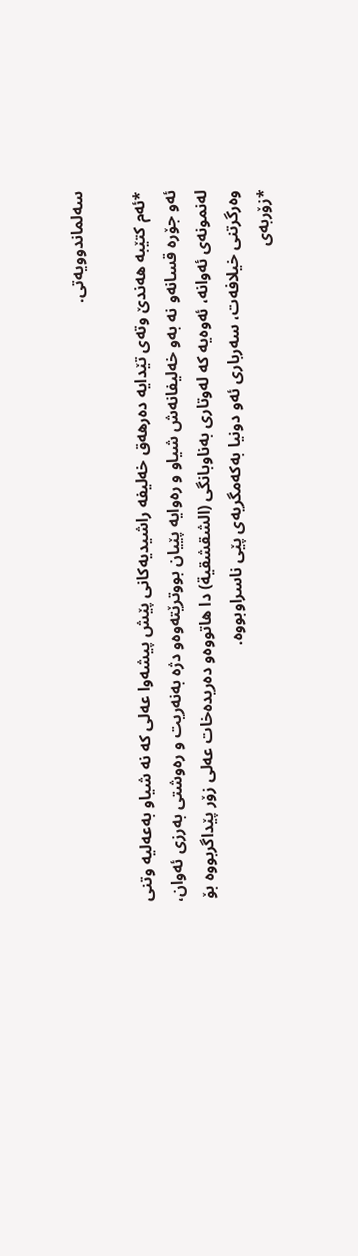سه‌لماندوویه‌تى.

*ئه‌م كتێبه‌ هه‌ندێ وته‌ى تێدایه‌ ده‌رهه‌ق خه‌لیفه‌ راشیدیه‌كانى پێش پیشه‌وا عه‌لى كه‌ نه‌ شیاو به‌عه‌لیه‌ وتنى ئه‌و جۆره‌ قسانه‌و نه‌ به‌و خه‌لیفانه‌ش شیاو و ره‌وایه‌ پێیان بووترێته‌وه‌و دژه‌ به‌نه‌ریت و ره‌وشتى به‌رزى ئه‌وان، له‌نمونه‌ى ئه‌وانه‌، ئه‌وه‌یه‌ كه‌ له‌وتارى به‌ناوبانگى (الشقشقية) دا هاتووه‌و ده‌ریده‌خات عه‌لى زۆر پێداگربووه‌ بۆ وه‌رگرتنى خیلافه‌ت، سه‌ربارى ئه‌و دونیا به‌كه‌مگریه‌ى پێى ناسراوبووه‌.
*زۆربه‌ى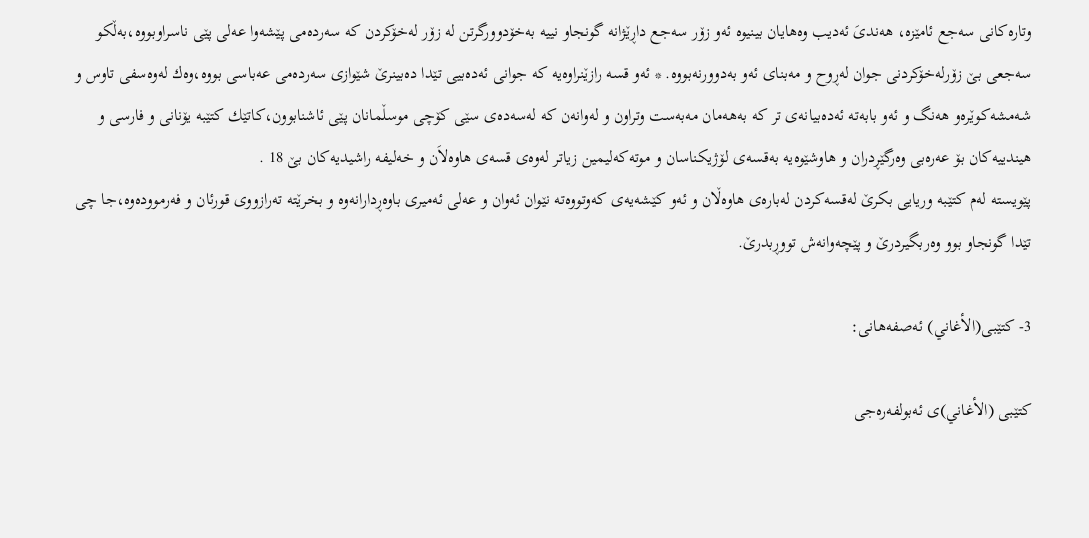وتاره‌كانى سه‌جع ئامێزه‌، هه‌ندىَ ئه‌دیب وه‌هایان بینیوه‌ ئه‌و زۆر سه‌جع داڕێژانه‌ گونجاو نییه‌ به‌خۆدوورگرتن له‌ زۆر له‌خۆكردن كه‌ سه‌رده‌مى پێشه‌وا عه‌لى پێى ناسراوبووه‌،به‌ڵكو سه‌جعى بێ زۆرله‌خۆكردنى جوان له‌ڕوح و مه‌بناى ئه‌و به‌دوورنه‌بووه‌. * ئه‌و قسه‌ رازێنراوه‌یه‌ كه‌ جوانى ئه‌ده‌بیى تێدا ده‌بینرێ شێوازى سه‌رده‌مى عه‌باسى بووه‌،وه‌ك له‌وه‌سفى تاوس و شه‌مشه‌كوێره‌و هه‌نگ و ئه‌و بابه‌ته‌ ئه‌ده‌بیانه‌ى تر كه‌ به‌هه‌مان مه‌به‌ست وتراون و له‌وانه‌ن كه‌ له‌سه‌ده‌ى سێى كۆچى موسڵمانان پێى ئاشنابوون،كاتێك كتێبه‌ یۆنانى و فارسى و هیندییه‌كان بۆ عه‌ره‌بی وه‌رگێڕدران و هاوشێوه‌یه‌ به‌قسه‌ى لۆژیكناسان و موته‌كه‌لیمین زیاتر له‌وه‌ى قسه‌ى هاوه‌لاَن و خه‌لیفه‌ راشیدیه‌كان بێ 18 .
پێویسته‌ له‌م كتێبه‌ وریایی بكرێ له‌قسه‌كردن له‌باره‌ى هاوه‌ڵان و ئه‌و كێشه‌یه‌ى كه‌وتووه‌ته‌ نێوان ئه‌وان و عه‌لى ئه‌میرى باوه‌ڕدارانه‌وه‌ و بخرێته‌ ته‌رازووى قورئان و فه‌رمووده‌وه‌،جا چى تێدا گونجاو بوو وه‌ربگیردرێ و پێچه‌وانه‌ش تووڕبدرێ.

3- كتێبی(الأغاني) ئه‌صفه‌هانى:

كتێبی (الأغاني)ی ئه‌بولفه‌ره‌جی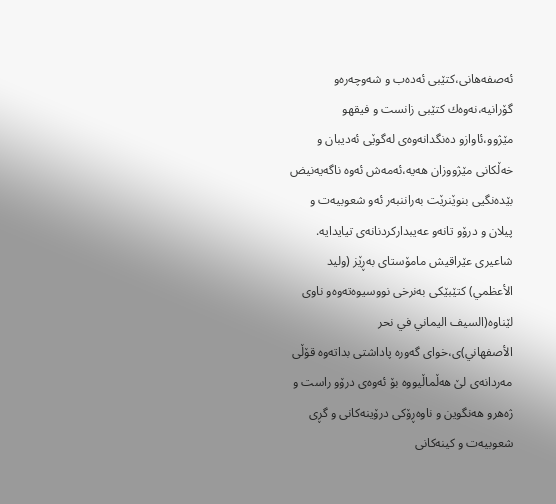ئه‌صفه‌هانی،كتێبی ئه‌ده‌ب و شه‌وچه‌ره‌و گۆرانیه‌،نه‌وه‌ك كتێبی زانست و فیقهو مێژوو،ئاوازو ده‌نگدانه‌وه‌ی له‌گوێی ئه‌دیبان و خه‌ڵكانی مێژووزان هه‌یه‌،ئه‌مه‌ش ئه‌وه‌ ناگه‌یه‌نیض بێده‌نگیی بنوێنرێت به‌راننبه‌ر ئه‌و شعوبیه‌ت و پیلان و درۆو تانه‌و عه‌یبداركردنانه‌ی تیایدایه. شاعيرى عێراقيش مامۆستاى به‌ڕێز (وليد الأعظمي) كتێبێكى به‌نرخى نووسیوه‌ته‌وه‌و ناوى لێناوه(السيف اليماني في نحر الأصفهاني)ی،خواى گه‌وره‌ پاداشتى بداته‌وه‌ قۆڵى مه‌ردانه‌ى لێ هه‌ڵماڵیووه‌ بۆ ئه‌وه‌ى درۆو راست و ژه‌هرو هه‌نگوین و ناوه‌ڕۆكى درۆینه‌كانى و گڕى شعوبیه‌ت و كینه‌كانى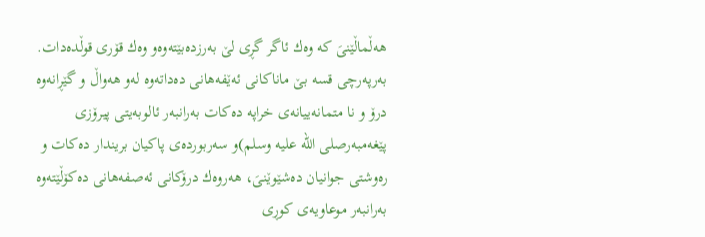هه‌ڵماڵێنىَ كه‌ وه‌ك ئاگر گڕى لێ به‌رزده‌بێته‌وه‌و وه‌ك قۆرى قوڵده‌دات. به‌رپه‌رچى قسه‌ بێ ماناكانى ئه‌ێفه‌هانى ده‌داته‌وه‌ له‌و هه‌واڵ و گێڕانه‌وه‌ درۆ و نا متمانه‌ییانه‌ى خراپه‌ ده‌كات به‌رانبه‌ر ئالوبه‌یتى پیرۆزى پێغه‌مبه‌رصلی الله علیه وسلم)و سه‌ربورده‌ى پاكیان بریندار ده‌كات و ره‌وشتى جوانیان ده‌شێوێنىَ، هه‌روه‌ك درۆكانى ئه‌صفه‌هانى ده‌كۆڵێته‌وه‌ به‌رانبه‌ر موعاویه‌ى كوڕى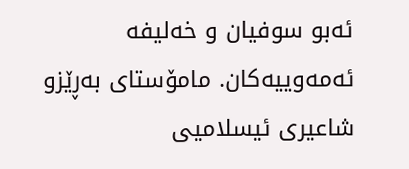ئه‌بو سوفیان و خه‌لیفه‌ ئه‌مه‌وییه‌كان. مامۆستاى به‌ڕێزو شاعیرى ئیسلامیى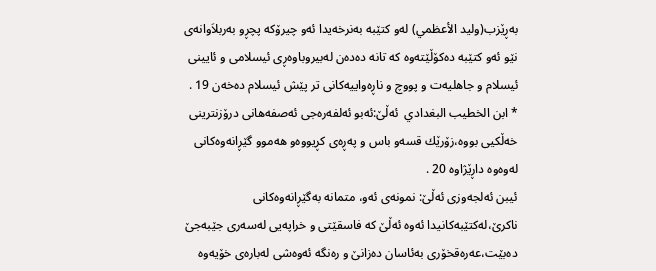به‌ڕێزب(وليد الأعظمي) له‌و كتێبه‌ به‌نرخه‌یدا ئه‌و چیرۆكه‌ پچڕو به‌ربلاَوانه‌ى نێو ئه‌و كتێبه‌ ده‌كۆڵێته‌وه‌ كه‌ تانه‌ ده‌ده‌ن له‌بیروباوه‌ڕى ئیسلامى و ئایینى ئیسلام و جاهلیه‌ت و پووچ و ناڕه‌واییه‌كانى تر پێش ئیسلام ده‌خه‌ن 19 .
* ابن الخطيب البغدادي  ئه‌ڵێ:ئه‌بو ئه‌لفه‌ره‌جى ئه‌صفه‌هانى درۆزنترینى خه‌ڵكیى بووه‌،زۆرێك قسه‌و باس و په‌ڕه‌ى كڕیووه‌و هه‌موو گێڕانه‌وه‌كانى له‌وه‌وه‌ داڕێژاوه‌ 20 .
ئیبن ئه‌لجه‌وزى ئه‌ڵێ: نمونه‌ى ئه‌و، متمانه‌ به‌گێڕانه‌وه‌كانى ناكرێ،له‌كتێبه‌كانیدا ئه‌وه‌ ئه‌ڵێ كه‌ فاسقێتى و خراپه‌یى له‌سه‌رى جێبه‌جێ ده‌بێت،عه‌ره‌قخۆرى به‌ئاسان ده‌زانێ و ره‌نگه‌ ئه‌وه‌شى له‌باره‌ى خۆیه‌وه‌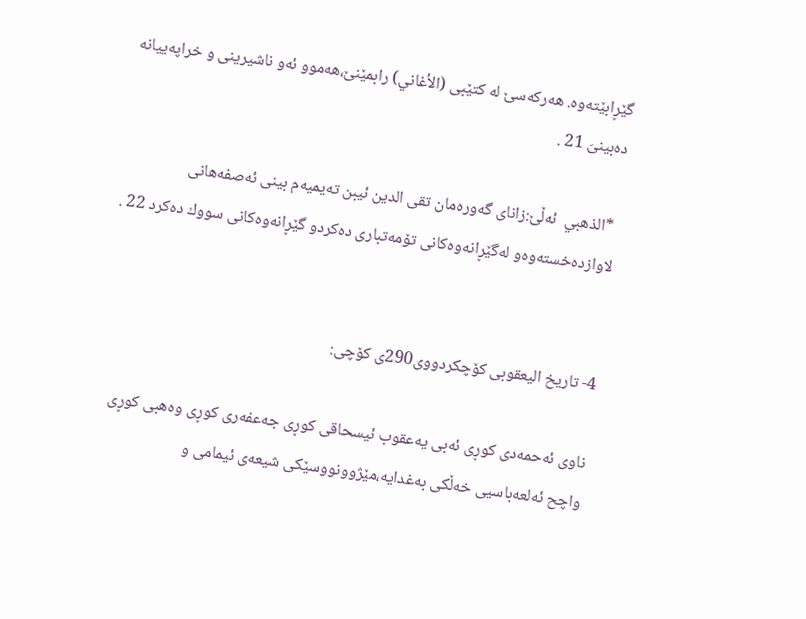گێڕابێته‌وه‌. هه‌ركه‌سێ له‌ كتێبی (الأغاني) رابمێنێ،هه‌موو ئه‌و ناشیرینى و خراپه‌ییانه‌ ده‌بینىَ 21 .

 *الذهبي  ئه‌ڵێ:زاناى گه‌وره‌مان تقی الدین ئیبن ته‌یمیه‌م بینى ئه‌صفه‌هانى لاوازده‌خسته‌وه‌و له‌گێڕانه‌وه‌كانى تۆمه‌تبارى ده‌كردو گێڕانه‌وه‌كانى سووك ده‌كرد 22 .


4- تاریخ الیعقوبی كۆچكردووى290ى كۆچى:

ناوى ئه‌حمه‌دى كوڕى ئه‌بی یه‌عقوب ئیسحاقى كوڕى جه‌عفه‌رى كوڕى وه‌هبى كوڕى واچح ئه‌لعه‌باسیى خه‌ڵكى به‌غدایه‌،مێژوونووسێكى شیعه‌ى ئیمامى و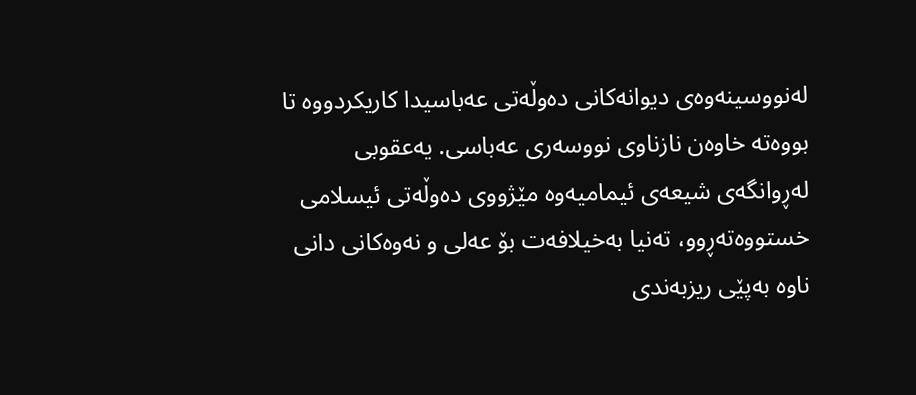له‌نووسینه‌وه‌ى دیوانه‌كانى ده‌وڵه‌تى عه‌باسیدا كاریكردووه‌ تا بووه‌ته‌ خاوه‌ن نازناوى نووسه‌ری عه‌باسى. یه‌عقوبی له‌ڕوانگه‌ى شیعه‌ى ئیمامیه‌وه‌ مێژووى ده‌وڵه‌تى ئیسلامی خستووه‌ته‌ڕوو، ته‌نیا به‌خیلافه‌ت بۆ عه‌لى و نه‌وه‌كانى دانى ناوه‌ به‌پێى ریزبه‌ندى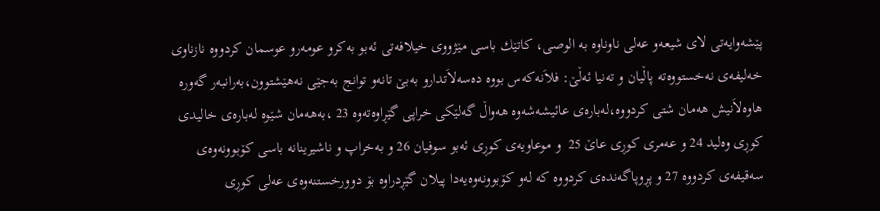پێشه‌وایه‌تى لاى شیعه‌و عه‌لى ناوناوه‌ به‌ الوصی، كاتێك باسى مێژووى خیلافه‌تى ئه‌بو به‌كرو عومه‌رو عوسمان كردووه‌ نازناوى خه‌لیفه‌ى نه‌خستووه‌ته‌ پاڵیان و ته‌نیا ئه‌ڵێ: فلاَنه‌كه‌س بووه‌ ده‌سه‌لاَتدارو به‌بێ تانه‌و توانج به‌جێی نه‌هێشتوون،به‌رانبه‌ر گه‌وره‌ هاوه‌لاَنیش هه‌مان شتى كردووه‌،له‌باره‌ى عائیشه‌شه‌وه‌ هه‌واڵ گه‌لێكى خراپى گێڕاوه‌ته‌وه‌ 23 ،به‌هه‌مان شێوه‌ له‌باره‌ى خالیدى كوڕى وه‌لید 24 و عه‌مرى كوڕى عاێ 25  و موعاویه‌ى كوڕى ئه‌بو سوفیان 26 و به‌خراپ و ناشیرینانه‌ باسى كۆبوونه‌وه‌ى سه‌قیفه‌ى كردووه‌ 27 و پڕوپاگه‌نده‌ى كردووه‌ كه‌ له‌و كۆبوونه‌وه‌یه‌دا پیلان گێڕدراوه‌ بۆ دوورخستنه‌وه‌ى عه‌لى كوڕى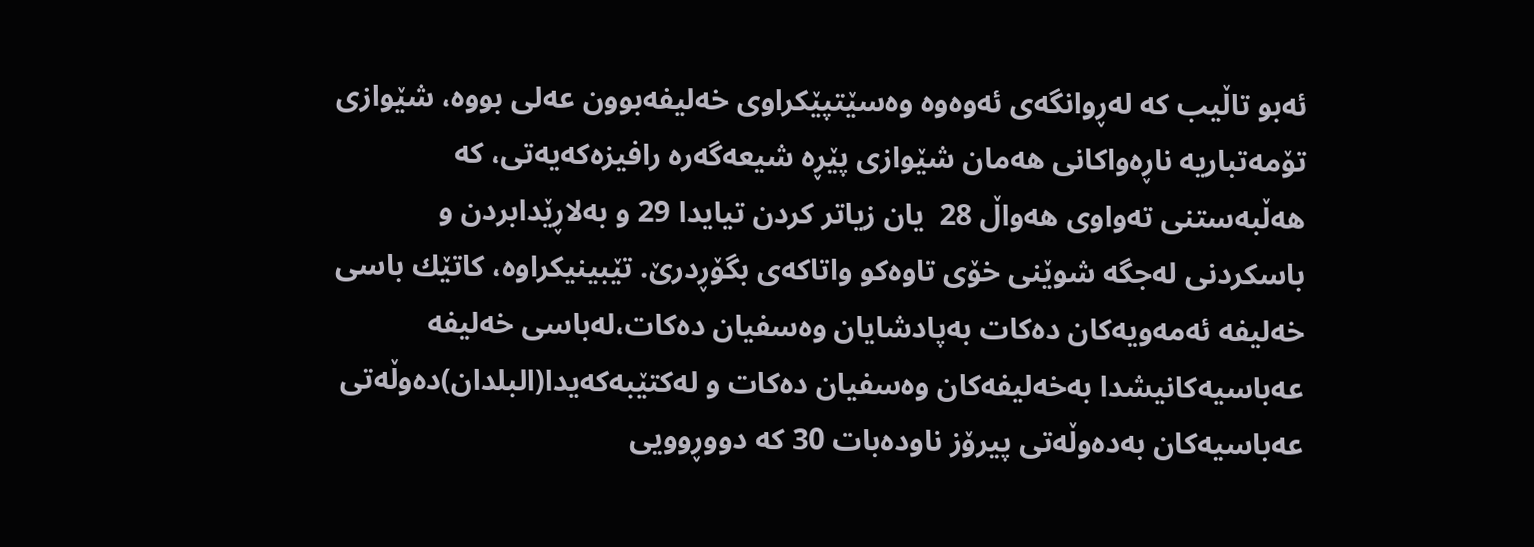ئه‌بو تاڵیب كه‌ له‌ڕوانگه‌ى ئه‌وه‌وه‌ وه‌سێتپێكراوى خه‌لیفه‌بوون عه‌لى بووه‌، شێوازى تۆمه‌تباریه‌ ناڕه‌واكانى هه‌مان شێوازى پێڕه‌ شیعه‌گه‌ره‌ رافیزه‌كه‌یه‌تى، كه‌ هه‌ڵبه‌ستنى ته‌واوى هه‌واڵ 28  یان زیاتر كردن تیایدا 29 و به‌لاڕێدابردن و باسكردنى له‌جگه‌ شوێنى خۆی تاوه‌كو واتاكه‌ى بگۆڕدرێ. تێبینیكراوه‌، كاتێك باسى خه‌لیفه‌ ئه‌مه‌ویه‌كان ده‌كات به‌پادشایان وه‌سفیان ده‌كات،له‌باسى خه‌لیفه‌ عه‌باسیه‌كانیشدا به‌خه‌لیفه‌كان وه‌سفیان ده‌كات و له‌كتێبه‌كه‌یدا(البلدان)ده‌وڵه‌تى عه‌باسیه‌كان به‌ده‌وڵه‌تى پیرۆز ناوده‌بات 30 كه‌ دووڕوویى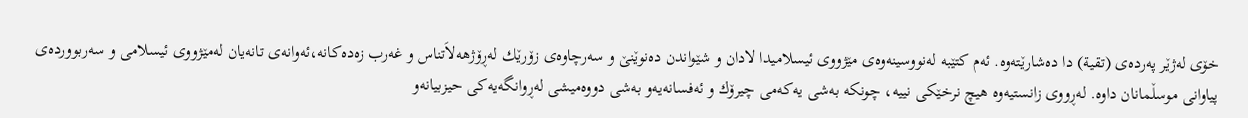خۆى له‌ژێر په‌رده‌ى (تقية) دا ده‌شارێته‌وه‌. ئه‌م كتێبه‌ له‌نووسینه‌وه‌ى مێژووى ئیسلامیدا لادان و شێواندن ده‌نوێنێ و سه‌رچاوه‌ى زۆرێك له‌ڕۆژهه‌لاَتناس و غه‌رب زه‌ده‌كانه‌،ئه‌وانه‌ى تانه‌یان له‌مێژووى ئیسلامى و سه‌ربوورده‌ى پیاوانى موسڵمانان داوه‌. له‌ڕووى زانستیه‌وه‌ هیچ نرخێكى نییه‌، چونكه‌ به‌شى یه‌كه‌مى چیرۆك و ئه‌فسانه‌یه‌و به‌شى دووه‌میشى له‌ڕوانگه‌یه‌كى حیزبیانه‌و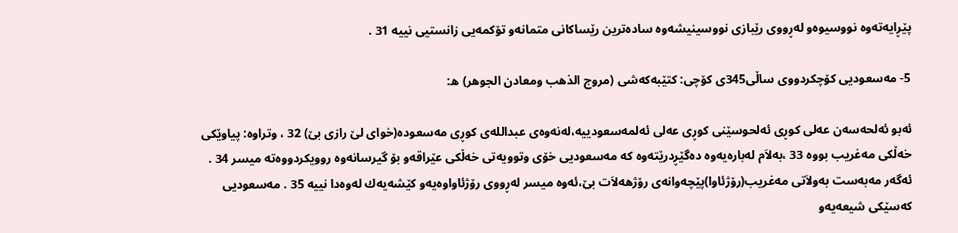پێڕایه‌ته‌وه‌ نووسیوه‌و له‌ڕووى رێبازى نووسینیشه‌وه‌ ساده‌ترین رێساكانى متمانه‌و تۆكمه‌یى زانستیى نییه‌ 31 .

5- مه‌سعودیی كۆچكردووى ساڵى345ى كۆچى: كتێبه‌كه‌شى (مروج الذهب ومعادن الجوهر) ه‌:

ئه‌بو ئه‌لحه‌سه‌ن عه‌لى كوڕى ئه‌لحوسێنى كوڕى عه‌لى ئه‌لمه‌سعودییه‌،له‌نه‌وه‌ى عبدالله‌ى كوڕى مه‌سعوده‌(خواى لێ رازى بێ) 32 ، وتراوه‌: پیاوێكى خه‌ڵكى مه‌غریب بووه‌ 33 ،به‌لاَم له‌باره‌یه‌وه‌ ده‌گێڕدرێته‌وه‌ كه‌ مه‌سعودیى خۆى وتوویه‌تى خه‌ڵكى عێراقه‌و بۆ گیرسانه‌وه‌ روویكردووه‌ته‌ میسر 34 . ئه‌گه‌ر مه‌به‌ست به‌ولاَتى مه‌غریب(رۆژئاوا)پێچه‌وانه‌ى رۆژهه‌لاَت بێ،ئه‌وه‌ میسر له‌ڕووى رۆژئاواوه‌یه‌و كێشه‌یه‌ك له‌وه‌دا نییه‌ 35 . مه‌سعودیى كه‌سێكى شیعه‌یه‌و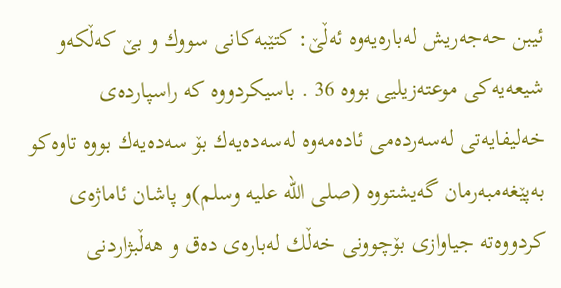ئیبن حه‌جه‌ریش له‌باره‌یه‌وه‌ ئه‌ڵێ: كتێبه‌كانى سووك و بێ كه‌ڵكه‌و شیعه‌یه‌كى موعته‌زیلیی بووه‌ 36 . باسیكردووه‌ كه‌ راسپارده‌ى خه‌لیفایه‌تى له‌سه‌رده‌مى ئاده‌مه‌وه‌ له‌سه‌ده‌یه‌ك بۆ سه‌ده‌یه‌ك بووه‌ تاوه‌كو به‌پێغه‌مبه‌رمان گه‌یشتووه‌ (صلی الله علیه وسلم)و پاشان ئاماژه‌ى كردووه‌ته‌ جیاوازى بۆچوونى خه‌ڵك له‌باره‌ى ده‌ق و هه‌ڵبژاردنى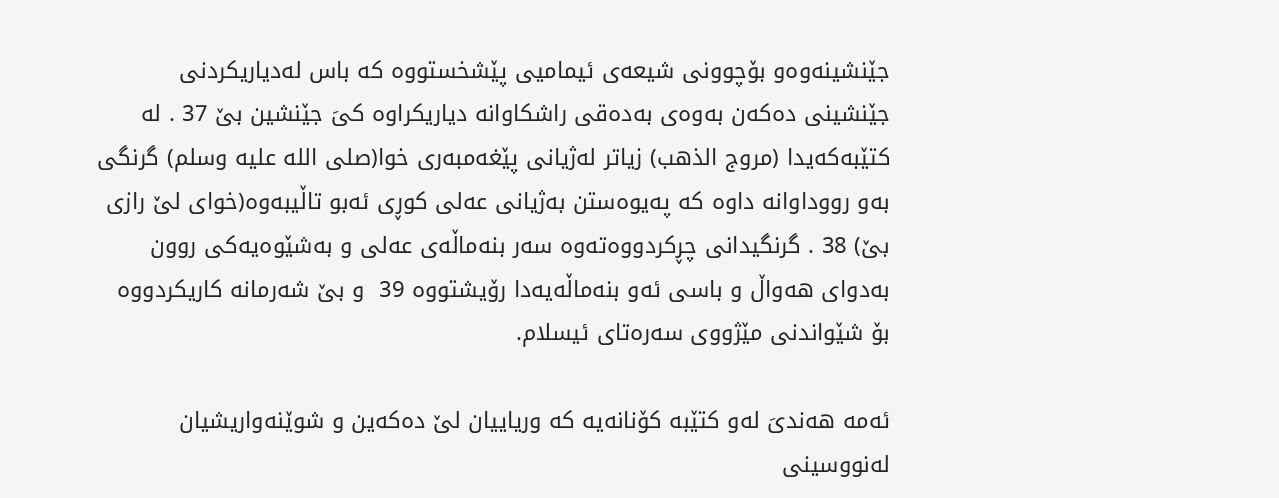جێنشینه‌وه‌و بۆچوونى شیعه‌ى ئیمامیى پێشخستووه‌ كه‌ باس له‌دیاریكردنى جێنشینى ده‌كه‌ن به‌وه‌ى به‌ده‌قى راشكاوانه‌ دیاریكراوه‌ كىَ جێنشین بێ 37 . له‌ كتێبه‌كه‌یدا (مروج الذهب) زیاتر له‌ژیانى پێغه‌مبه‌رى خوا(صلی الله علیه وسلم) گرنگى به‌و رووداوانه‌ داوه‌ كه‌ په‌یوه‌ستن به‌ژیانى عه‌لى كوڕى ئه‌بو تاڵیبه‌وه‌(خواى لێ رازى بێ) 38 . گرنگیدانى چڕكردووه‌ته‌وه‌ سه‌ر بنه‌ماڵه‌ى عه‌لى و به‌شێوه‌یه‌كى روون به‌دواى هه‌واڵ و باسی ئه‌و بنه‌ماڵه‌یه‌دا رۆیشتووه‌ 39  و بێ شه‌رمانه‌ كاریكردووه‌ بۆ شێواندنى مێژووى سه‌ره‌تاى ئیسلام.

ئه‌مه‌ هه‌ندىَ له‌و كتێبه‌ كۆنانه‌یه‌ كه‌ وریاییان لێ ده‌كه‌ین و شوێنه‌واریشیان له‌نووسینى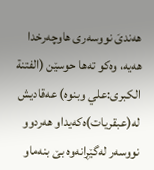هه‌ندىَ نووسه‌رى هاوچه‌رخدا هه‌یه‌، وه‌كو ته‌ها حوسێن (الفتنة الكبرى:علي وبنوه) عه‌قادیش له‌(عبقریات)ه‌كه‌یداو هه‌ردوو نووسه‌ر له‌گێڕانه‌وه‌ بێ بنه‌ماو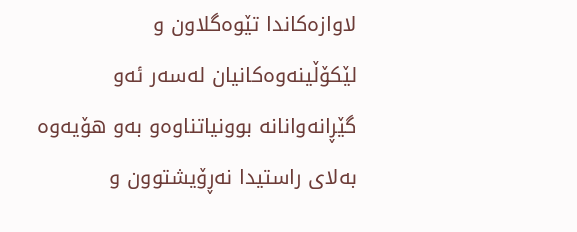لاوازه‌كاندا تێوه‌گلاون و لێكۆڵینه‌وه‌كانیان له‌سه‌ر ئه‌و گێڕانه‌وانانه‌ بوونیاتناوه‌و به‌و هۆیه‌وه‌ به‌لاى راستیدا نه‌ڕۆیشتوون و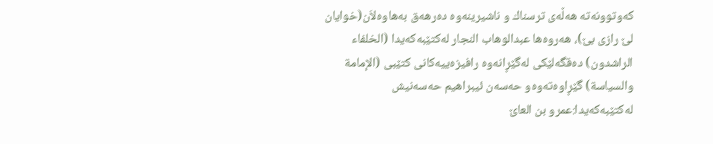كه‌وتوونه‌ته‌ هه‌ڵه‌ى ترسناك و ناشیرینه‌وه‌ ده‌رهه‌ق به‌هاوه‌لاَن(خوایان لێ رازى بێ)، هه‌روه‌ها عبدالوهاب النجار له‌كتێبه‌كه‌یدا (الخلفاء الراشدون) ده‌قگه‌لێكى له‌گێڕانه‌وه‌ رافیزه‌ییه‌كانى كتێبی (الإمامة والسياسة) گێڕاوه‌ته‌وه‌و حه‌سه‌ن ئیبراهیم حه‌سه‌نیش له‌كتێبه‌كه‌یدا:عمرو بن العاێ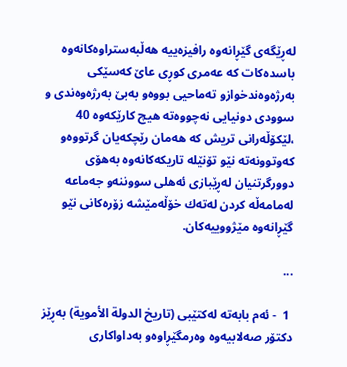له‌ڕێگه‌ى گێڕانه‌وه‌ رافیزه‌ییه‌ هه‌ڵبه‌ستراوه‌كانه‌وه‌ باسده‌كات كه‌ عه‌مرى كوڕى عاێ كه‌سێكى به‌رژه‌وه‌ندخوازو ته‌ماحیى بووه‌و به‌بێ به‌رژه‌وه‌ندى و سوودى دونیایى نه‌چووه‌ته‌ هیچ كارێكه‌وه‌ 40 ،لێكۆڵه‌رانى تریش كه‌ هه‌مان رێچكه‌یان گرتووه‌و كه‌وتوونه‌ته‌ نێو تۆنێله‌ تاریكه‌كانه‌وه‌ به‌هۆى دوورگرتنیان له‌ڕێبازى ئه‌هلى سووننه‌و جه‌ماعه‌ له‌مامه‌ڵه‌ كردن له‌ته‌ك خۆڵه‌مێشه‌ زۆره‌كانى نێو گێڕانه‌وه‌ مێژووییه‌كان.

...

 1  - ئه‌م بابه‌ته‌ له‌كتێبی (تاريخ الدولة الأموية) به‌ڕێز دكتۆر صه‌لابیه‌وه‌ وه‌رمگێڕاوه‌و به‌داواكارى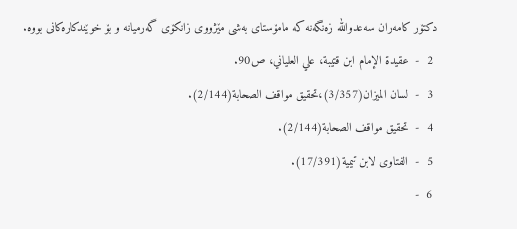دكتۆر كامه‌ران سه‌عدوالله زه‌نگه‌نه‌ كه‌ مامۆستاى به‌شى مێژووى زانكۆى گه‌رمیانه‌ و بۆ خوێندكاره‌كانی بووه‌.
 2  -  عقيدة الإمام ابن قتيبة، علي العلياني، ص90.
 3  -  لسان الميزان(3/357)،تحقيق مواقف الصحابة(2/144).
 4  -  تحقيق مواقف الصحابة(2/144).
 5  -  الفتاوى لابن تيمية(17/391).
 6  -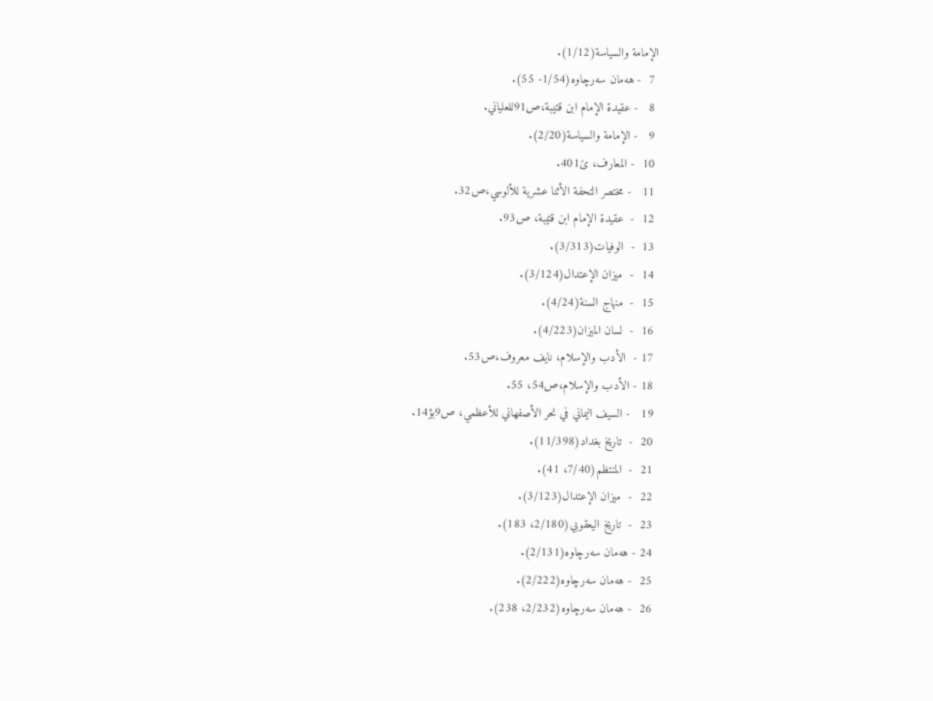الإمامة والسياسة(1/12).
 7  - هه‌مان سه‌رچاوه‌(1/54- 55).
 8   - عقيدة الإمام ابن قتيبة،ص91للعلياني.
 9   - الإمامة والسياسة(2/20).
 10  - المعارف، ێ401.
 11   - مختصر التحفة الأثنا عشرية للألوسي،ص32.
 12  -  عقيدة الإمام ابن قتيبة، ص93.
 13  -  الوفيات(3/313).
 14  -  ميزان الإعتدال(3/124).
 15  -  منهاج السنة(4/24).
 16  -  لسان الميزان(4/223).
 17 -  الأدب والإسلام، نايف معروف،ص53.
 18 - الأدب والإسلام،ص54، 55.
 19   - السيف اليماني في نحر الأصفهاني للأعظمي، ص9بؤ14.
 20  -  تاريخ بغداد(11/398).
 21  -  المنتظم(7/40، 41).
 22  -  ميزان الإعتدال(3/123).
 23  -  تاريخ اليعقوبي(2/180، 183).
 24 - هه‌مان سه‌رچاوه‌(2/131).
 25  - هه‌مان سه‌رچاوه‌(2/222).
 26  - هه‌مان سه‌رچاوه‌(2/232، 238).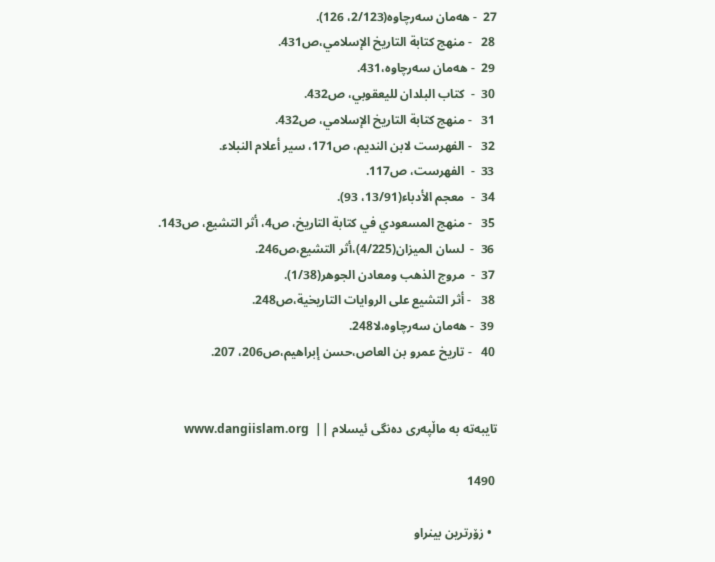27  - هه‌مان سه‌رچاوه‌(2/123، 126).
 28   - منهج كتابة التاريخ الإسلامي،ص431.
 29  - هه‌مان سه‌رچاوه‌،431.
 30  -  كتاب البلدان لليعقوبي، ص432.
 31   - منهج كتابة التاريخ الإسلامي، ص432.
 32   - الفهرست لابن النديم، ص171، سير أعلام النبلاء.
 33  -  الفهرست، ص117.
 34  -  معجم الأدباء(13/91، 93).
 35   - منهج المسعودي في كتابة التاريخ، ص4، أثر التشيع، ص143.
 36  -  لسان الميزان(4/225)،أثر التشيع،ص246.
 37  -  مروج الذهب ومعادن الجوهر(1/38).
 38   - أثر التشيع على الروايات التاريخية،ص248.
 39  - هه‌مان سه‌رچاوه‌،لا248.
 40   - تاريخ عمرو بن العاص،حسن إبراهيم،ص206، 207.


تایبه‌ته‌ به‌ ماڵپه‌ری‌ ده‌نگی‌ ئیسلام ||  www.dangiislam.org

 1490

  • زۆرترین بینراو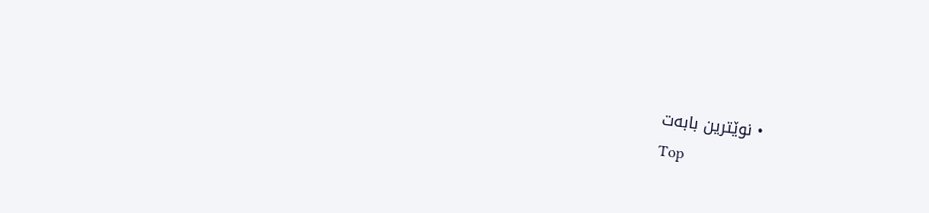• نوێترین بابەت
Top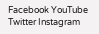Facebook YouTube Twitter Instagram